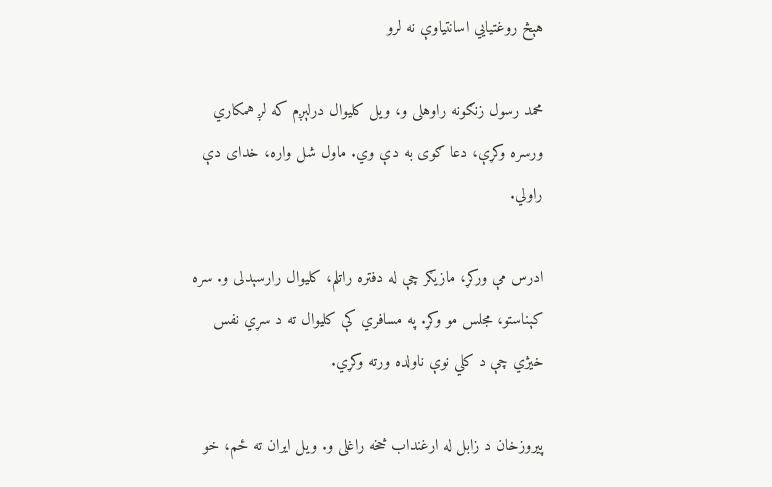هېڅ روغتیايي اسانتیاوې نه لرو

محمد رسول زنګونه راوهلی و، ویل کلیوال درلېږم که لږ همکاري ورسره وکړې، دعا ګوی به دې وي. ماول شل واره، خدای دې راولي.

ادرس مې ورکړ، مازیګر چې له دفتره راتلم، کلیوال رارسېدلی و. سره کېناستو، مجلس مو وکړ. په مسافري کې کلیوال ته د سړي نفس خیژي چې د کلي نوې ناولده ورته وکړي.

پیروزخان د زابل له ارغنداب څخه راغلی و. ویل ایران ته ځم، خو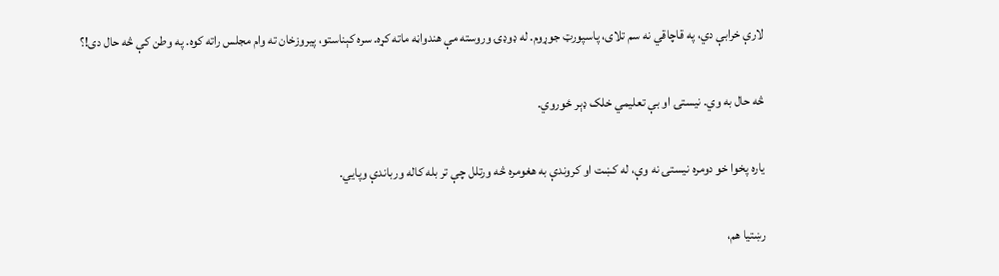لارې خرابې دي، په قاچاقي نه سم تلای، پاسپورټ جوړوم. له ډوډۍ وروسته مې هندواڼه ماته کړه. سره کېناستو، پیروزخان ته وام مجلس راته کوه. په وطن کې څه حال دی!؟

څه حال به وي. نیستۍ او بې تعلیمي خلک ډېر ځوروي.

یاره پخوا خو دومره نیستۍ نه وې، له کښت او کروندې به هغومره څه ورتلل چې تر بله کاله ورباندې وپایي.

رښتیا هم،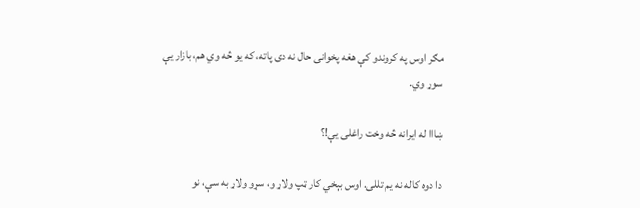مګر اوس په کروندو کې هغه پخوانی حال نه دی پاته، که یو څه وي هم، بازار یې سوړ وي.

ښااا له ایرانه څه وخت راغلی یې!؟

دا دوه کاله نه یم تللی. اوس بېخي کار ټپ ولاړ و، سړو ولاړ به سې، نو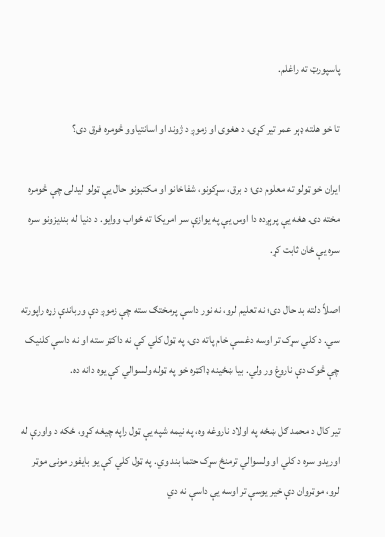پاسپورټ ته راغلم.

تا خو هلته ډېر عمر تیر کړی، د هغوی او زموږ د ژوند او اسانتیاوو څومره فرق دی؟

ایران خو ټولو ته معلوم دی؛ د برق، سړکونو، شفاخانو او مکتبونو حال یې ټولو لیدلی چې څومره مخته دی. هغه یې پرېږده دا اوس یې په یوازې سر امریکا ته ځواب ووایو. د دنیا له بندیزونو سره سره یې ځان ثابت کړ.

اصلاً دلته بد حال دی؛ نه تعلیم لرو، نه نور داسې پرمختګ سته چې زموږ دې ورباندې زړه راپورته سي. د کلي سړک تر اوسه دغسې خام پاته دی، په ټول کلي کې نه داکټر سته او نه داسې کلنیک چې څوک دې ناروغ ور ولي. بیا ښځینه ډاکټره خو په ټوله ولسوالي کې یوه دانه ده.

تیر کال د محمد ګل ښځه په اولاد ناروغه وه، په نیمه شپه یې ټول راپه چیغه کړو، ځکه د واورې له اوریدو سره د کلي او ولسوالي ترمنځ سړک حتما بند وي. په ټول کلي کې یو بایفور مونی موټر لرو، موټروان دې خیر یوسې تر اوسه یې داسې نه دي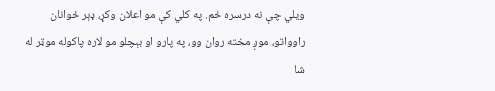ویلي چې نه درسره ځم. په کلي کې مو اعلان وکړ، ډېر ځوانان راوواتو، موږ مخته روان وو، په پارو او بېچلو مو لاره پاکوله موټر له شا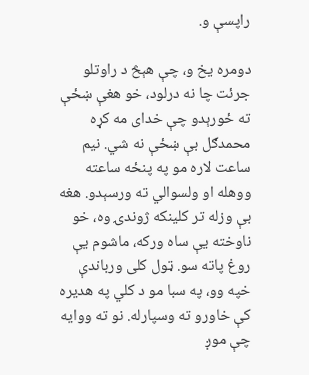راپسې و.

دومره یخ و، چې هېڅ د راوتلو جرئت چا نه درلود، خو هغې ښځې ته ځورېدو چې خدای مه کړه محمدګل بې ښځې نه شي. نیم ساعت لاره مو په پنځه ساعته ووهله او ولسوالي ته ورسېدو. هغه بې وزله تر کلینکه ژوندۍ وه، خو ناوخته یې ساه ورکه، ماشوم یې روغ پاته سو. ټول کلی ورباندې خپه وو، په سبا مو د کلي په هدیره کې خاورو ته وسپارله. نو ته ووایه چې موږ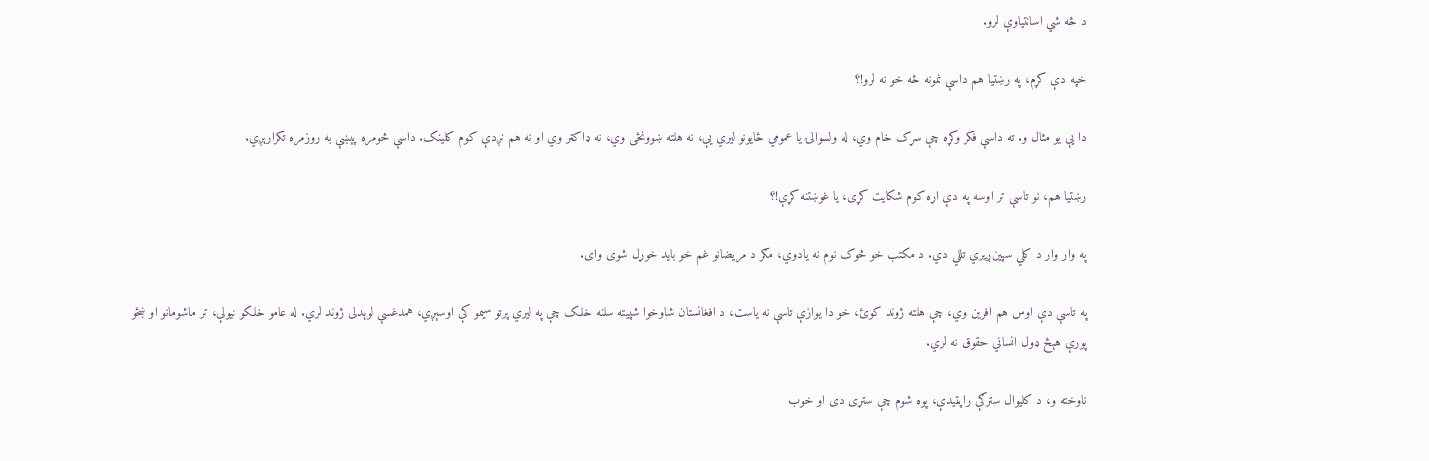د څه شي اسانتیاوې لرو.

خپه دې کړم، په رښتیا هم داسې نمونه څه خو نه لرو!؟

دا یې یو مثال و. ته داسې فکر وکړه چې سړک خام وي، له ولسوالۍ یا عمومي ځایونو لیري یې، نه هلته ښوونځی وي، نه ډاکټر وي او نه هم نږدې کوم کلینک. داسې څومره پېښې به روزمره تکرارېږي.

رښتیا هم، نو تاسې تر اوسه په دې اړه کوم شکایت کړی، یا غوښتنه کړې!؟

په وار وار د کلي سپین‌ږیري تللي دي. د مکتب خو څوک نوم نه یادوي، مګر د مریضانو غم خو باید خوړل شوی وای.

په تاسې دې اوس هم افرین وي، چې هلته ژوند کوئ، خو دا یوازې تاسې نه یاست، د افغانستان شاوخوا شپیته سلنه خلک چې په لیري پرتو سیمو کې اوسېږي، همدغسې لوېدلی ژوند لري. له عامو خلکو نیولې، تر ماشومانو او ښځو پورې هېڅ ډول انساني حقوق نه لري.

ناوخته و، د کلیوال سترګې راپټیدې، پوه شوم چې ستړی دی او خوب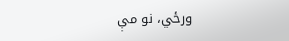ورځي، نو مې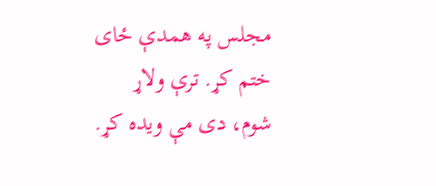مجلس په همدې ځای ختم کړ. ترې ولاړ شوم، دی مې ویده کړ.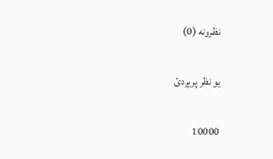نظرونه (0)

یو نظر پریږدئ

10000